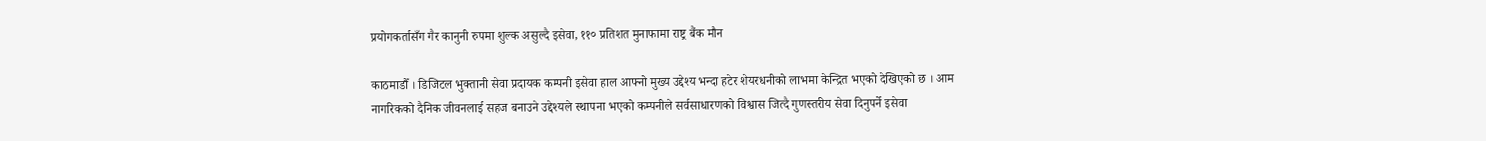प्रयोगकर्तासँग गैर कानुनी रुपमा शुल्क असुल्दै इसेवा, ११० प्रतिशत मुनाफामा राष्ट्र बैंक मौन

काठमाडौँ । डिजिटल भुक्तानी सेवा प्रदायक कम्पनी इसेवा हाल आफ्नो मुख्य उद्देश्य भन्दा हटेर शेयरधनीको लाभमा केन्द्रित भएको देखिएको छ । आम नागरिकको दैनिक जीवनलाई सहज बनाउने उद्देश्यले स्थापना भएको कम्पनीले सर्वसाधारणको विश्वास जित्दै गुणस्तरीय सेवा दिनुपर्ने इसेवा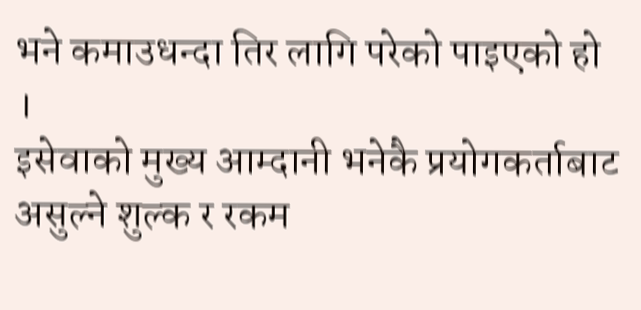भने कमाउधन्दा तिर लागि परेको पाइएको हो ।
इसेवाको मुख्य आम्दानी भनेकै प्रयोगकर्ताबाट असुल्ने शुल्क र रकम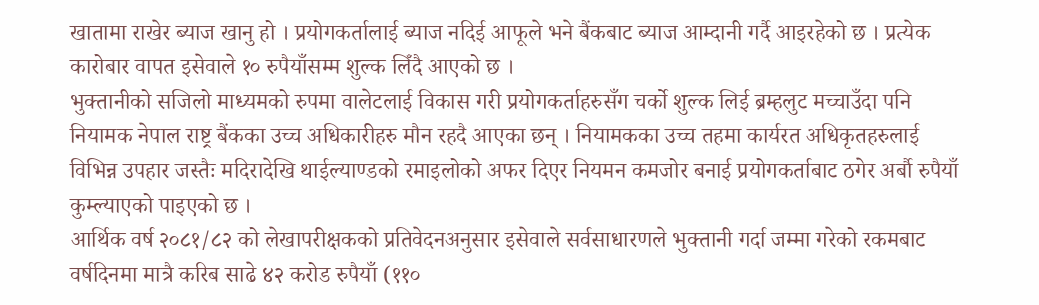खातामा राखेर ब्याज खानु हो । प्रयोगकर्तालाई ब्याज नदिई आफूले भने बैंकबाट ब्याज आम्दानी गर्दै आइरहेको छ । प्रत्येक कारोबार वापत इसेवाले १० रुपैयाँसम्म शुल्क लिँदै आएको छ ।
भुक्तानीको सजिलो माध्यमको रुपमा वालेटलाई विकास गरी प्रयोगकर्ताहरुसँग चर्को शुल्क लिई ब्रम्हलुट मच्चाउँदा पनि नियामक नेपाल राष्ट्र बैंकका उच्च अधिकारीहरु मौन रहदै आएका छन् । नियामकका उच्च तहमा कार्यरत अधिकृतहरुलाई विभिन्न उपहार जस्तैः मदिरादेखि थाईल्याण्डको रमाइलोको अफर दिएर नियमन कमजोर बनाई प्रयोगकर्ताबाट ठगेर अर्बौ रुपैयाँ कुम्ल्याएको पाइएको छ ।
आर्थिक वर्ष २०८१/८२ को लेखापरीक्षकको प्रतिवेदनअनुसार इसेवाले सर्वसाधारणले भुक्तानी गर्दा जम्मा गरेको रकमबाट वर्षदिनमा मात्रै करिब साढे ४२ करोड रुपैयाँ (११०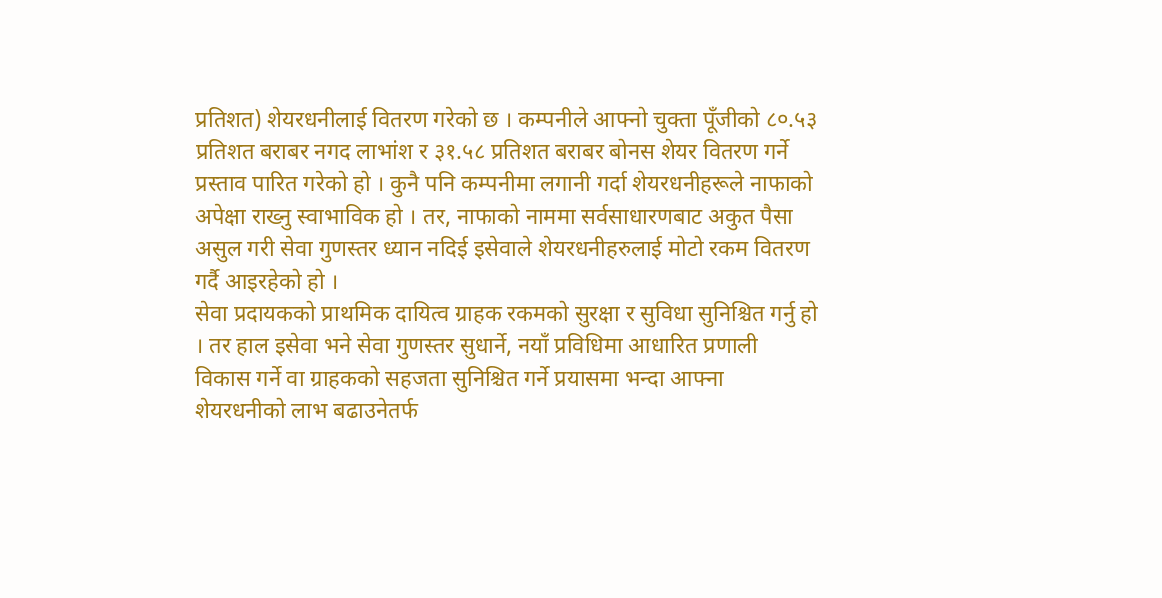प्रतिशत) शेयरधनीलाई वितरण गरेको छ । कम्पनीले आफ्नो चुक्ता पूँजीको ८०.५३ प्रतिशत बराबर नगद लाभांश र ३१.५८ प्रतिशत बराबर बोनस शेयर वितरण गर्ने प्रस्ताव पारित गरेको हो । कुनै पनि कम्पनीमा लगानी गर्दा शेयरधनीहरूले नाफाको अपेक्षा राख्नु स्वाभाविक हो । तर, नाफाको नाममा सर्वसाधारणबाट अकुत पैसा असुल गरी सेवा गुणस्तर ध्यान नदिई इसेवाले शेयरधनीहरुलाई मोटो रकम वितरण गर्दै आइरहेको हो ।
सेवा प्रदायकको प्राथमिक दायित्व ग्राहक रकमको सुरक्षा र सुविधा सुनिश्चित गर्नु हो । तर हाल इसेवा भने सेवा गुणस्तर सुधार्ने, नयाँ प्रविधिमा आधारित प्रणाली विकास गर्ने वा ग्राहकको सहजता सुनिश्चित गर्ने प्रयासमा भन्दा आफ्ना शेयरधनीको लाभ बढाउनेतर्फ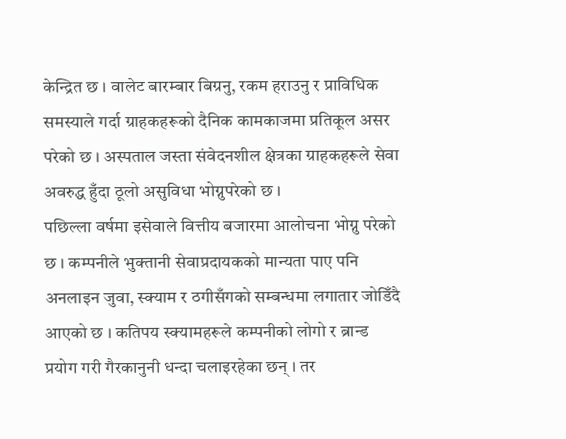केन्द्रित छ । वालेट बारम्बार बिग्रनु, रकम हराउनु र प्राविधिक समस्याले गर्दा ग्राहकहरूको दैनिक कामकाजमा प्रतिकूल असर परेको छ । अस्पताल जस्ता संवेदनशील क्षेत्रका ग्राहकहरूले सेवा अवरुद्ध हुँदा ठूलो असुविधा भोग्नुपरेको छ ।
पछिल्ला वर्षमा इसेवाले वित्तीय बजारमा आलोचना भोग्नु परेको छ । कम्पनीले भुक्तानी सेवाप्रदायकको मान्यता पाए पनि अनलाइन जुवा, स्क्याम र ठगीसँगको सम्बन्धमा लगातार जोडिँदै आएको छ । कतिपय स्क्यामहरूले कम्पनीको लोगो र ब्रान्ड प्रयोग गरी गैरकानुनी धन्दा चलाइरहेका छन् । तर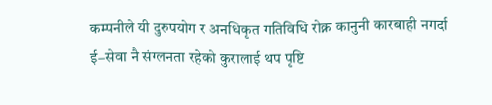कम्पनीले यी दुरुपयोग र अनधिकृत गतिविधि रोक्न कानुनी कारबाही नगर्दा ई–सेवा नै संग्लनता रहेको कुरालाई थप पृष्टि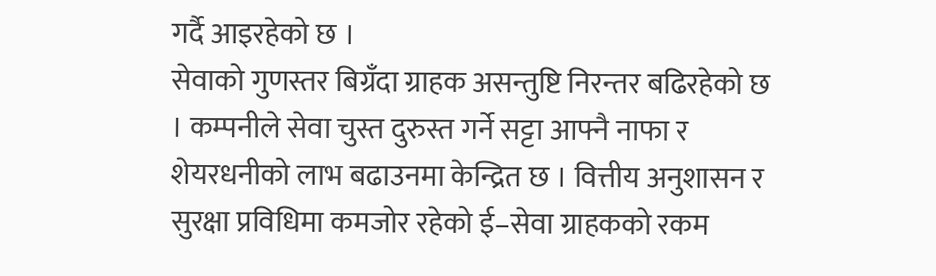गर्दै आइरहेको छ ।
सेवाको गुणस्तर बिग्रँदा ग्राहक असन्तुष्टि निरन्तर बढिरहेको छ । कम्पनीले सेवा चुस्त दुरुस्त गर्ने सट्टा आफ्नै नाफा र शेयरधनीको लाभ बढाउनमा केन्द्रित छ । वित्तीय अनुशासन र सुरक्षा प्रविधिमा कमजोर रहेको ई–सेवा ग्राहकको रकम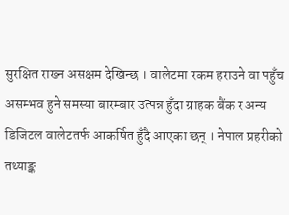सुरक्षित राख्न असक्षम देखिन्छ । वालेटमा रकम हराउने वा पहुँच असम्भव हुने समस्या बारम्बार उत्पन्न हुँदा ग्राहक बैंक र अन्य डिजिटल वालेटतर्फ आकर्षित हुँदै आएका छन् । नेपाल प्रहरीको तथ्याङ्क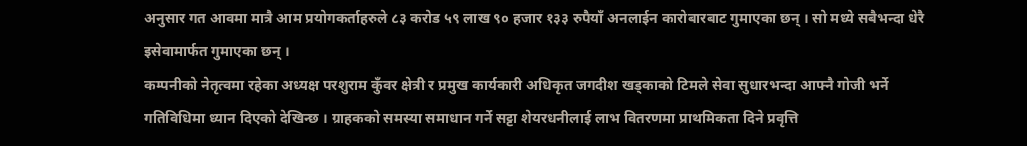अनुसार गत आवमा मात्रै आम प्रयोगकर्ताहरुले ८३ करोड ५९ लाख ९० हजार १३३ रुपैयाँ अनलाईन कारोबारबाट गुमाएका छन् । सो मध्ये सबैभन्दा धेरै इसेवामार्फत गुमाएका छन् ।
कम्पनीको नेतृत्वमा रहेका अध्यक्ष परशुराम कुँवर क्षेत्री र प्रमुख कार्यकारी अधिकृत जगदीश खड्काको टिमले सेवा सुधारभन्दा आफ्नै गोजी भर्ने गतिविधिमा ध्यान दिएको देखिन्छ । ग्राहकको समस्या समाधान गर्ने सट्टा शेयरधनीलाई लाभ वितरणमा प्राथमिकता दिने प्रवृत्ति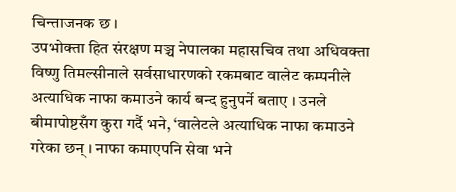चिन्ताजनक छ ।
उपभोक्ता हित संरक्षण मञ्च नेपालका महासचिव तथा अधिवक्ता विष्णु तिमल्सीनाले सर्वसाधारणको रकमबाट वालेट कम्पनीले अत्याधिक नाफा कमाउने कार्य बन्द हुनुपर्ने बताए । उनले बीमापोष्टसँग कुरा गर्दै भने, ‘वालेटले अत्याधिक नाफा कमाउने गरेका छन् । नाफा कमाएपनि सेवा भने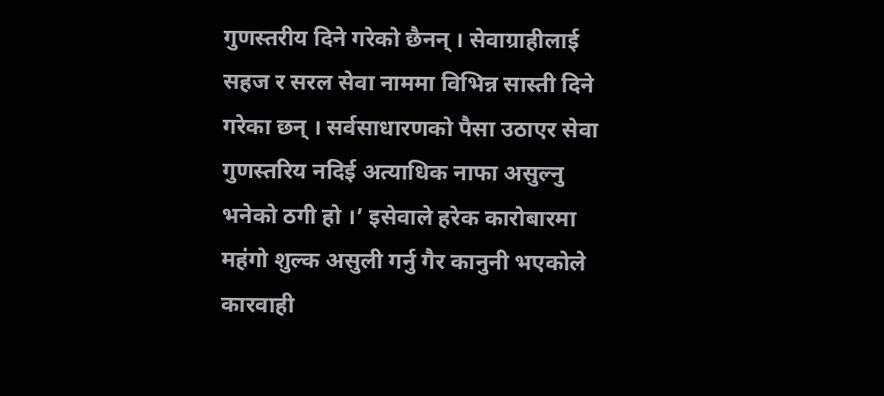गुणस्तरीय दिने गरेको छैनन् । सेवाग्राहीलाई सहज र सरल सेवा नाममा विभिन्न सास्ती दिने गरेका छन् । सर्वसाधारणको पैसा उठाएर सेवा गुणस्तरिय नदिई अत्याधिक नाफा असुल्नु भनेको ठगी हो ।’ इसेवाले हरेक कारोबारमा महंगो शुल्क असुली गर्नु गैर कानुनी भएकोले कारवाही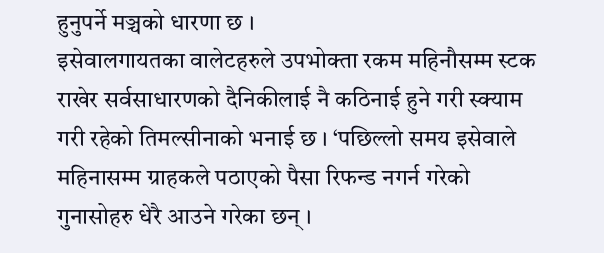हुनुपर्ने मञ्चको धारणा छ ।
इसेवालगायतका वालेटहरुले उपभोक्ता रकम महिनौसम्म स्टक राखेर सर्वसाधारणको दैनिकीलाई नै कठिनाई हुने गरी स्क्याम गरी रहेको तिमल्सीनाको भनाई छ । ‘पछिल्लो समय इसेवाले महिनासम्म ग्राहकले पठाएको पैसा रिफन्ड नगर्न गरेको गुनासोहरु धेरै आउने गरेका छन् ।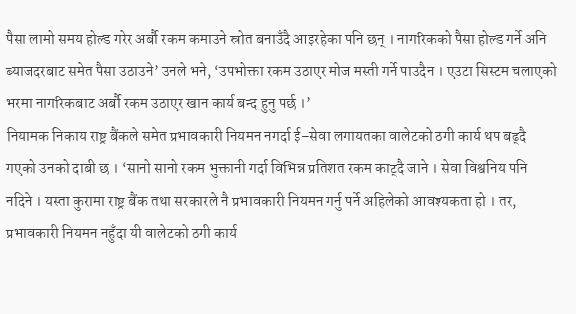पैसा लामो समय होल्ड गरेर अर्बौ रकम कमाउने स्रोत बनाउँदै आइरहेका पनि छन् । नागरिकको पैसा होल्ड गर्ने अनि ब्याजदरबाट समेत पैसा उठाउने’ उनले भने, ‘उपभोक्ता रकम उठाएर मोज मस्ती गर्ने पाउदैन । एउटा सिस्टम चलाएको भरमा नागरिकबाट अर्बौ रकम उठाएर खान कार्य बन्द हुनु पर्छ ।’
नियामक निकाय राष्ट्र बैंकले समेत प्रभावकारी नियमन नगर्दा ई–सेवा लगायतका वालेटको ठगी कार्य थप बढ्दै गएको उनको दाबी छ । ‘सानो सानो रकम भुक्तानी गर्दा विभिन्न प्रतिशत रकम काट्दै जाने । सेवा विश्वनिय पनि नदिने । यस्ता कुरामा राष्ट्र बैंक तथा सरकारले नै प्रभावकारी नियमन गर्नु पर्ने अहिलेको आवश्यकता हो । तर, प्रभावकारी नियमन नहुँदा यी वालेटको ठगी कार्य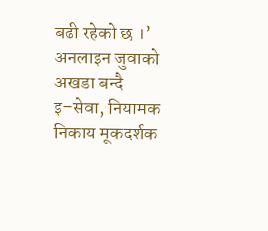बढी रहेको छ ।’
अनलाइन जुवाको अखडा बन्दै इ–सेवा, नियामक निकाय मूकदर्शक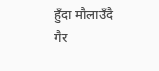हुँदा मौलाउँदै गैर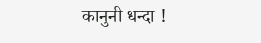कानुनी धन्दा !